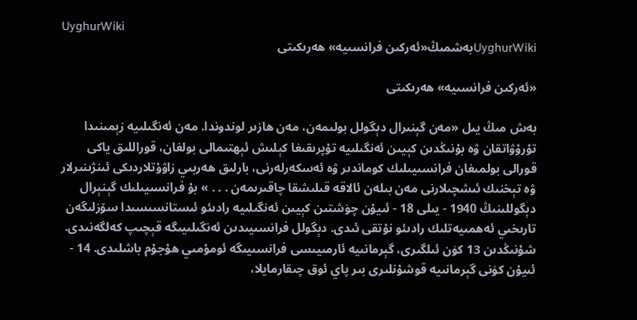UyghurWiki
UyghurWikiبەشمىڭ«ئەركىن فرانسىيە» ھەرىكىتى

«ئەركىن فرانسىيە» ھەرىكىتى

بەش مىڭ يىل «مەن گېنىرال دېگولل بولىمەن، مەن ھازىر لوندوندا. مەن ئەنگىلىيە زېمىنىدا تۇرۇۋاتقان ۋە بۇنىڭدىن كېيىن ئەنگىلىيە تۇپرىقىغا كېلىش ئېھتىمالى بولغان، قوراللىق ياكى قورالى بولمىغان فرانسىيىلىك كوماندىر ۋە ئەسكەرلەرنى، بارلىق ھەربىي زاۋۇتلاردىكى ئىنژىنىرلار ۋە تېخنىك ئىشچىلارنى مەن بىلەن ئالاقە قىلىشقا چاقىرىمەن . . . » بۇ فرانسىيىلىك گېنېرال دېگوللىنىڭ 1940 - يىلى 18 - ئىيۇن چۈشتىن كېيىن ئەنگىلىيە رادىئو ئىستانسىسىدا سۆزلىگەن تارىخىي ئەھمىيەتلىك رادىئو نۇتقى ئىدى. دېگولل فرانسىيىدىن ئەنگىلىيىگە قېچىپ كەلگەنىدى. شۇنىڭدىن 13 كۈن ئىلگىرى، گېرمانىيە ئارمىيىسى فرانسىيىگە ئومۇمىي ھۇجۇم باشلىدى. 14 - ئىيۇن كۈنى گېرمانىيە قوشۇنلىرى بىر پاي ئوق چىقارمايلا،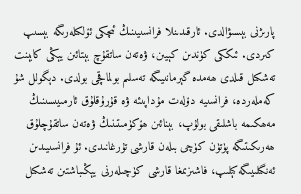پارىژنى بېسىۋالدى. ئارقىدىنلا فرانسىيىنىڭ ئىچكى ئۆلكىلەرىگە بېسىپ كىردى. ئىككى كۈندىن كېيىن، ۋەتەن ساتقۇچ بېتائىن يېڭى كابېنت تەشكىل قىلدى ھەمدە گېرمانىيىگە تەسلىم بولماقچى بولدى. دېگولل شۇ كەملەردە، فرانسىيە دۆلەت مۇداپىئە ۋە قۇرۇقلۇق ئارمىيىسىنىڭ مەھكىمە باشلىقى بولۇپ، بېنائىن ھۆكۈمىتىنىڭ ۋەتەن ساتقۇچلۇق ھەرىكىتىگە پۈتۈن كۈچى بىلەن قارشى تۇرغانىدى. ئۇ فرانسىيىدىن ئەنگىلىيىگە كېلىپ، فاشىزىمغا قارشى كۈچىلەرنى يېڭىباشتىن تەشكىل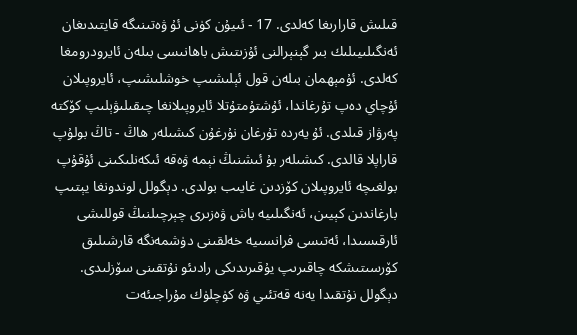قىلىش قارارىغا كەلدى. 17 - ئىيۇن كۈنى ئۇ ۋەتىنىگە قايتىدىغان ئەنگىلىيىلىك بىر گېنېرالنى ئۇزىتىش باھانىسى بىلەن ئايرودرومغا كەلدى. ئۇمېھمان بىلەن قول ئېلىشىپ خوشلىشىپ، ئايروپىلان ئۇچاي دەپ تۇرغاندا، ئۇشتۇمتۇتلا ئايروپىلانغا چىقىلىۋېلىپ كۆكتە پەرۋاز قىلدى. ئۇ يەردە تۇرغان نۇرغۇن كىشىلەر ھاڭ - تاڭ بولۇپ قاراپلا قالدى. كىشىلەر بۇ ئىشنىڭ نېمە ۋەقە ئىكەنلىكىنى ئۇقۇپ بولغىچە ئايروپىلان كۆزدىن غايىب بولدى. دېگولل لوندونغا يېتىپ بارغاندىن كېيىن، ئەنگىلىيە باش ۋەزىرى چېرچىلنىڭ قوللىشى ئارقىسىدا، ئەتىسى فرانسىيە خەلقىنى دۈشمەنگە قارشىلىق كۆرسىتىشكە چاقىرىپ يۇقىرىدىكى رادىئو نۇتقىنى سۆزلىدى. دېگولل نۇتقىدا يەنە قەتئىي ۋە كۈچلۈك مۇراجىئەت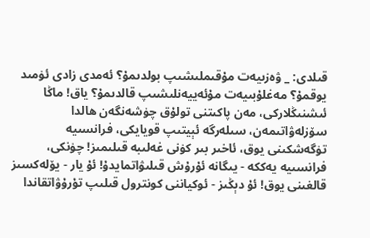قىلدى: _ ۋەزىيەت مۇقىملىشىپ بولدىمۇ؟ ئەمدى زادى ئۈمىد يوقمۇ؟ مەغلۇبىيەت مۇئەييەنلىشىپ قالدىمۇ؟ ياق! ماڭا ئىشنىڭلاركى، مەن پاكىتنى تولۇق چۈشەنگەن ھالدا سۆزلەۋاتىمەن، سىلەرگە ئېيتىپ قويايكى، فرانسىيە تۈگەشكىنى يوق، ئاخىر بىر كۈنى غەلىبە قىلىمىز! چۈنكى، فرانسىيە يەككە - يىگانە ئۇرۇش قىلىۋاتمايدۇ! ئۇ يار - يۆلەكسىز قالغىنى يوق! ئۇ دېڭىز - ئوكياننى كونترول قىلىپ تۇرۇۋاتقاندا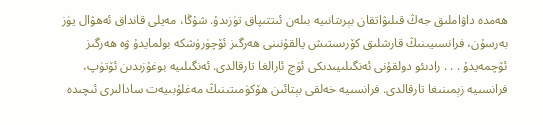ھەمدە داۋاملىق جەڭ قىلىۋاتقان بېرىتانىيە بىلەن ئىتتىپاق تۈزىدۇ. شۇڭا، مەيلى قانداق ئەھۋال يۈز بەرسۇن، فرانسىيىنىڭ قارشلىق كۆرىستىش يالقۇنىنى ھەرگىز ئۆچۈرۈشكە بولمايدۇ ۋە ھەرگىز ئۆچمەيدۇ . . . رادىئو دولقۇنى ئەنگىلىيىدىكى ئۈچ ئارالغا تارقالدى. ئەنگىلىيە بوغۇزىدىن ئۆتۈپ، فرانسىيە زېمىنىغا تارقالدى. فرانسىيە خەلقى بېتائىن ھۆكۈمىتىنىڭ مەغلۇبىيەت سادالىرى ئىچىدە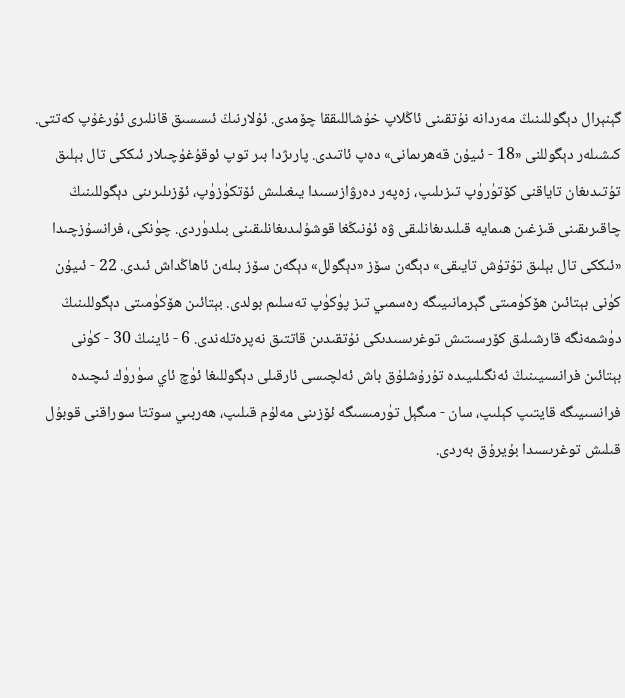گېنېرال دېگوللىنىڭ مەردانە نۇتقىنى ئاڭلاپ خۇشاللىققا چۆمدى. ئۇلارنىڭ ئىسسىق قانلىرى ئۇرغۇپ كەتتى. كىشىلەر دېگوللنى «18 - ئىيۇن قەھرىمانى» دەپ ئاتىدى. پارىژدا بىر توپ ئوقۇغۇچىلار ئىككى تال بېلىق تۇتىدىغان تاياقنى كۆتۈرۈپ تىزىلىپ، زەپەر دەرۋازىسىدا يىغىلىش ئۆتكۈزۈپ، ئۆزىلىرىنى دېگوللىنىڭ چاقىرىقىنى قىزغىن ھىمايە قىلىدىغانلىقى ۋە ئۇنىڭغا قوشۇلىدىغانلىقىنى بىلدۈردى. چۈنكى، فرانسۇزچىدا «ئىككى تال بېلىق تۇتۇش تايىقى» دېگەن سۆز «دېگولل» دېگەن سۆز بىلەن ئاھاڭداش ئىدى. 22 - ئىيۇن كۈنى بېتائىن ھۆكۈمىتى گېرمانىيىگە رەسمىي تىز پۈكۈپ تەسلىم بولدى. بېتائىن ھۆكۈمىتى دېگوللىنىڭ دۈشمەنگە قارشىلىق كۆرسىتىش توغرىسىدىكى نۇتقىدىن قاتتىق نەپرەتلەندى. 6 - ئاينىڭ 30 - كۈنى بېتائىن فرانسىيىنىڭ ئەنگىلىيىدە تۇرۇشلۇق باش ئەلچىسى ئارقىلى دېگوللىغا ئۈچ ئاي سۈرۈك ئىچىدە فرانسىيىگە قايتىپ كېلىپ، سان - مىگېل تۈرمىسىگە ئۆزىنى مەلۇم قىلىپ، ھەربىي سوتتا سوراقنى قوبۇل قىلىش توغرىسىدا بۇيرۇق بەردى.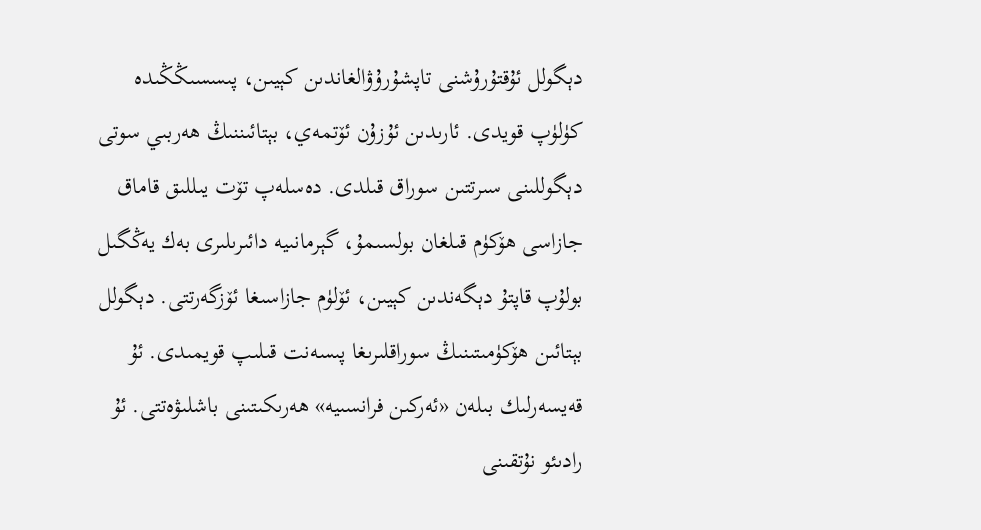دېگولل ئۇقتۇرۇشنى تاپشۇرۇۋالغاندىن كېيىن، پىسسىڭڭىدە كۈلۈپ قويدى. ئارىدىن ئۇزۇن ئۆتمەي، بېتائىننىڭ ھەربىي سوتى دېگوللىنى سىرتتىن سوراق قىلدى. دەسلەپ تۆت يىللىق قاماق جازاسى ھۆكۈم قىلغان بولسىمۇ، گېرمانىيە دائىرىلىرى بەك يەڭگىل بولۇپ قاپتۇ دېگەندىن كېيىن، ئۆلۈم جازاسىغا ئۆزگەرتتى. دېگولل بېتائىن ھۆكۈمىتىنىڭ سوراقلىرىغا پىسەنت قىلىپ قويمىدى. ئۇ قەيسەرلىك بىلەن «ئەركىن فرانسىيە» ھەرىكىتىنى باشلىۋەتتى. ئۇ رادىئو نۇتقىنى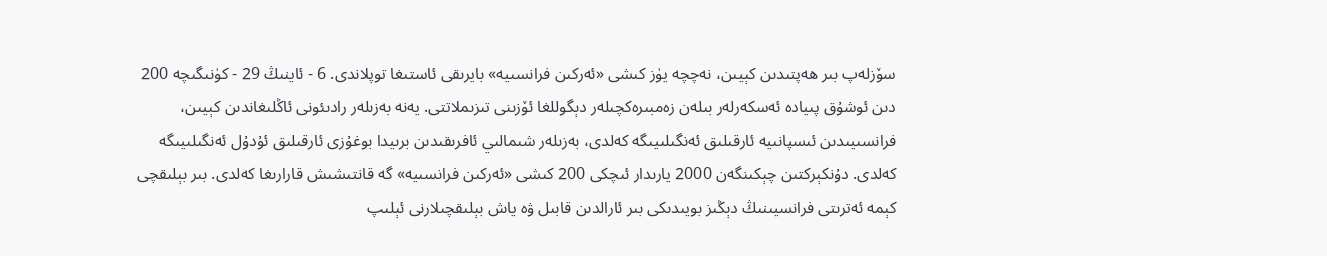سۆزلەپ بىر ھەپتىدىن كېيىن، نەچچە يۈز كىشى «ئەركىن فرانسىيە» بايرىقى ئاستىغا توپلاندى. 6 - ئاينىڭ 29 - كۈنىگىچە 200 دىن ئوشۇق پىيادە ئەسكەرلەر بىلەن زەمبىرەكچىلەر دېگوللغا ئۆزىنى تىزىملاتتى. يەنە بەزىلەر رادىئونى ئاڭلىغاندىن كېيىن، فرانسىيىدىن ئىسپانىيە ئارقىلىق ئەنگىلىيىگە كەلدى، بەزىلەر شىمالىي ئافرىقىدىن برىيدا بوغۇزى ئارقىلىق ئۇدۇل ئەنگىلىيىگە كەلدى. دۇنكېركتىن چېكىنگەن 2000 يارىدار ئىچكى 200 كىشى «ئەركىن فرانسىيە» گە قانتىشىش قارارىغا كەلدى. بىر بېلىقچى كېمە ئەترىتى فرانسيىنىڭ دېڭىز بويىدىكى بىر ئارالدىن قابىل ۋە ياش بېلىقچىلارنى ئېلىپ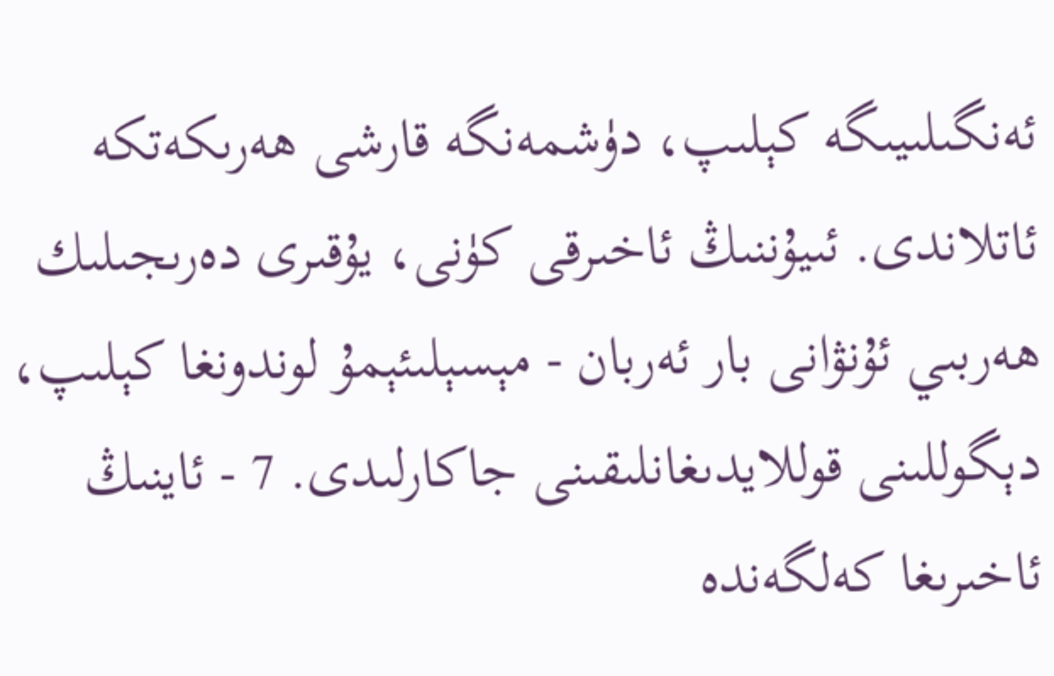ئەنگىلىيىگە كېلىپ، دۈشمەنگە قارشى ھەرىكەتكە ئاتلاندى. ئىيۇننىڭ ئاخىرقى كۈنى، يۇقىرى دەرىجىلىك ھەربىي ئۇنۋانى بار ئەربان - مېسېلىئېمۇ لوندونغا كېلىپ، دېگوللىنى قوللايدىغانلىقىنى جاكارلىدى. 7 - ئاينىڭ ئاخىرىغا كەلگەندە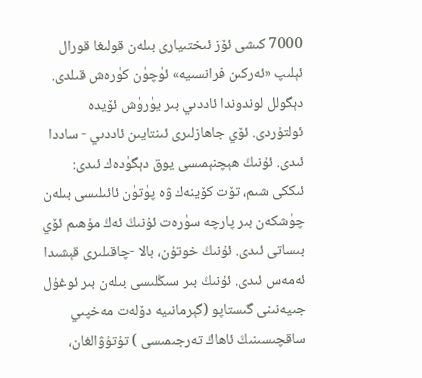7000 كىشى ئۆز ئىختىيارى بىلەن قولىغا قورال ئېلىپ «ئەركىن فرانسىيە» ئۈچۈن كۈرەش قىلدى. دېگولل لوندوندا ئاددىي بىر يۈرۈش ئۆيدە ئولتۇردى. ئۆي جاھازلىرى ئىنتايىن ئاددىي - ساددا ئىدى. ئۇنىڭ ھېچنېمىسى يوق دېگۈدەك ئىدى: ئىككى شىم، تۆت كۆينەك ۋە پۈتۈن ئائىلىسى بىلەن چۈشكەن بىر پارچە سۈرەت ئۇنىڭ ئەڭ مۇھىم ئۆي بىساتى ئىدى. ئۇنىڭ خوتۇن، بالا -چاقىلىرى قېشىدا ئەمەس ئىدى. ئۇنىڭ بىر سىڭلىسى بىلەن بىر ئوغۇل جىيەنىنى گىستاپو (گېرمانىيە دۆلەت مەخپىي ساقچىسىنىڭ ئاھاڭ تەرجىمىسى ) تۇتۇۋالغان،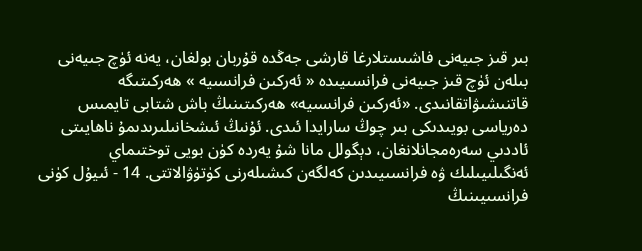بىر قىز جىيەنى فاشىستلارغا قارشى جەڭدە قۇربان بولغان، يەنە ئۈچ جىيەنى بىلەن ئۈچ قىز جىيەنى فرانسىيىدە « ئەركىن فرانسىيە » ھەركىتىگە قاتنىشىۋاتقانىدى. «ئەركىن فرانسىيە» ھەركىتىنىڭ باش شتابى تايمىس دەرياسى بويىدىكى بىر چوڭ سارايدا ئىدى. ئۇنىڭ ئىشخانىلىرىدىمۇ ناھايىتى ئاددىي سەرەمجانلانغان، دېگولل مانا شۇ يەردە كۈن بويى توختىماي ئەنگىلىيىلىك ۋە فرانسىيىدىن كەلگەن كىشىلەرنى كۈتۈۋالاتتى. 14 - ئىيۇل كۈنى فرانسىيىنىڭ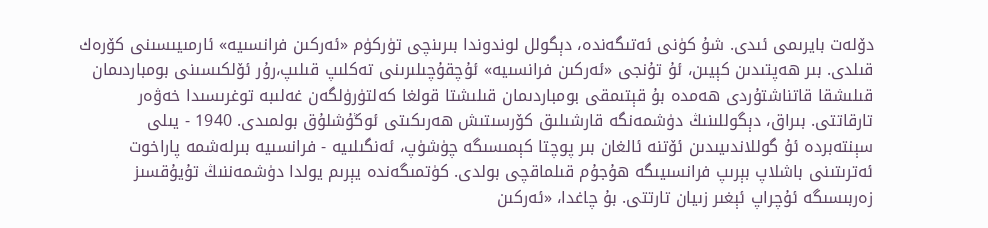دۆلەت بايرىمى ئىدى. شۇ كۈنى ئەتىگەندە، دېگولل لوندوندا بىرىنچى تۈركۈم «ئەركىن فرانسىيە» ئارمىيىسىنى كۆرەك قىلدى. بىر ھەپتىدىن كېيىن، ئۇ تۇنجى «ئەركىن فرانسىيە» ئۇچقۇچىلىرىنى تەكلىپ قىلىپ،رۇر ئۆلكىسىنى بومباردىمان قىلىشقا قاتناشتۇردى ھەمدە بۇ قېتىمقى بومباردىمان قىلىشتا قولغا كەلتۈرۈلگەن غەلىبە توغرىسىدا خەۋەر تارقاتتى. بىراق، دېگوللىنىڭ دۈشمەنگە قارشىلىق كۆرسىتىش ھەرىكىتى ئوڭۇشلۇق بولمىدى. 1940 - يىلى سېنتەبردە ئۇ گوللاندىيىدىن ئۆتنە ئالغان بىر پوچتا كېمىسىگە چۈشۈپ، ئەنگىلىيە - فرانسىيە بىرلەشمە پاراخوت ئەترىتىنى باشلاپ بېرىپ فرانسىيىگە ھۇجۇم قىلماقچى بولدى. كۈتمىگەندە يېرىم يولدا دۈشمەننىڭ تۇيۇقسىز زەربىسىگە ئۇچراپ ئېغىر زىيان تارتتى. بۇ چاغدا، «ئەركىن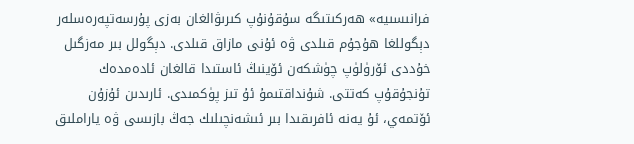فرانىسىيە» ھەركىتىگە سۇقۇنۇپ كىرىۋالغان بەزى پۇرسەتپەرەسلەر دېگوللغا ھۇجۇم قىلدى ۋە ئۇنى مازاق قىلدى. دېگولل بىر مەزگىل خۇددى ئۆرۈلۈپ چۈشكەن ئۆينىڭ ئاستىدا قالغان ئادەمدەك تۇنجۇقۇپ كەتتى. شۇنداقتىمۇ ئۇ تىز پۈكمىدى. ئارىدىن ئۇزۇن ئۆتمەي، ئۇ يەنە ئافرىقىدا بىر ئىشەنچىلىك جەڭ بازىسى ۋە ياراملىق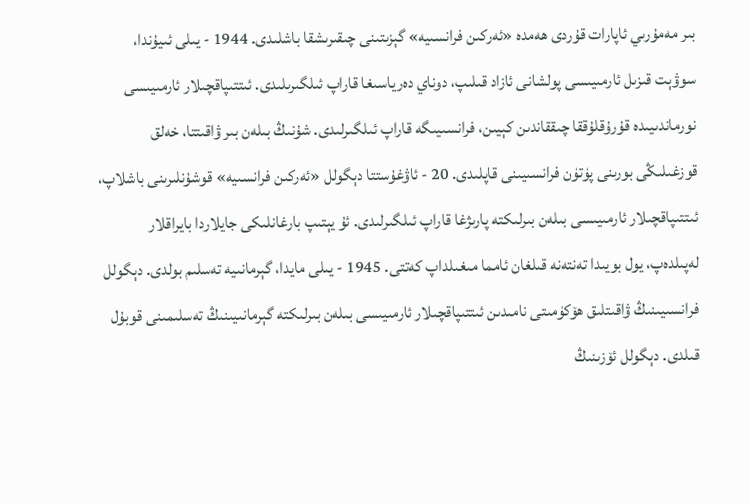بىر مەمۇرىي ئاپارات قۇردى ھەمدە «ئەركىن فرانسىيە» گېزىتىنى چىقىرىشقا باشلىدى. 1944 - يىلى ئىيۇندا، سوۋېت قىزىل ئارمىيىسى پولشانى ئازاد قىلىپ، دوناي دەرياسىغا قاراپ ئىلگىرىلىدى. ئىتتىپاقچىلار ئارمىيىسى نورماندىيىدە قۇرۇقلۇققا چىققاندىن كېيىن، فرانسىيىگە قاراپ ئىلگىرلىدى. شۇنىڭ بىلەن بىر ۋاقىتتا، خەلق قوزغىلىڭى بورىنى پۈتۈن فرانسىيىنى قاپلىدى. 20 - ئاۋغۇستتا دېگولل «ئەركىن فرانسىيە» قوشۇنلىرىنى باشلاپ، ئىتتىپاقچىلار ئارمىيىسى بىلەن بىرلىكتە پارىژغا قاراپ ئىلگىرلىدى. ئۇ يېتىپ بارغانلىكى جايلاردا بايراقلار لەپىلدەپ، يول بويىدا تەنتەنە قىلغان ئامما مىغىلداپ كەتتى. 1945 - يىلى مايدا، گېرمانىيە تەسلىم بولدى. دېگولل فرانسىيىنىڭ ۋاقىتلىق ھۆكۈمىتى نامىدىن ئىتتىپاقچىلار ئارمىيىسى بىلەن بىرلىكتە گېرمانىيىنىڭ تەسلىمىنى قوبۇل قىلدى. دېگولل ئۆزىنىڭ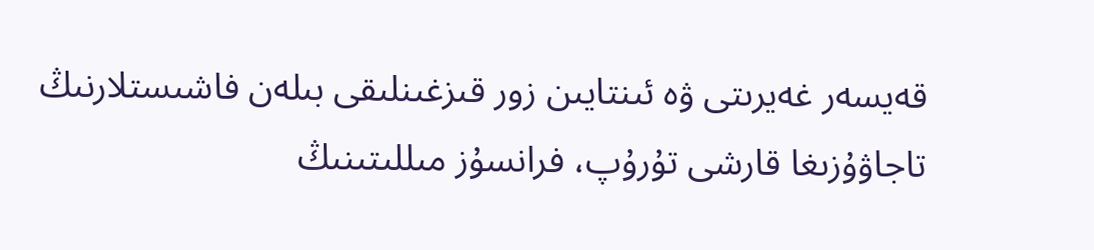قەيسەر غەيرىتى ۋە ئىنتايىن زور قىزغىنلىقى بىلەن فاشىستلارنىڭ تاجاۋۇزىغا قارشى تۇرۇپ، فرانسۇز مىللىتىنىڭ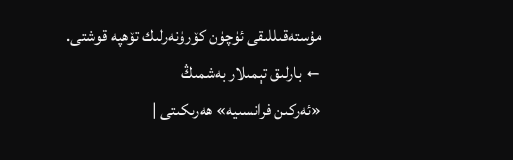مۇستەقىللىقى ئۈچۈن كۆرۈنەرلىك تۆھپە قوشتى.
← بارلىق تېمىلار بەشمىڭ
«ئەركىن فرانسىيە» ھەرىكىتى |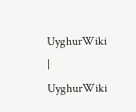UyghurWiki | UyghurWiki